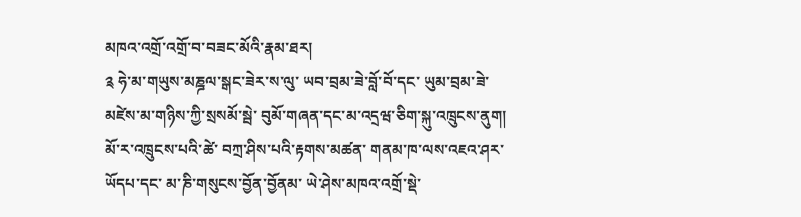མཁའ་འགྲོ་འགྲོ་བ་བཟང་མོའི་རྣམ་ཐར།
༉ ཧེ་མ་གཡུས་མཎྜལ་སྒང་ཟེར་ས་ལུ་ ཡབ་བྲམ་ཟེ་བློ་བོ་དང་ ཡུམ་བྲམ་ཟེ་མཛེས་མ་གཉིས་ཀྱི་སྲསམོ་སྦེ་ བུམོ་གཞན་དང་མ་འདྲཝ་ཅིག་སྐུ་འཁྲུངས་ནུག། མོ་ར་འཁྲུངས་པའི་ཚེ་ བཀྲ་ཤིས་པའི་རྟགས་མཚན་ གནམ་ཁ་ལས་འཇའ་ཤར་ཡོདཔ་དང་ མ་ཎི་གསུངས་བྱོན་བྱོནམ་ ཡེ་ཤེས་མཁའ་འགྲོ་སྡེ་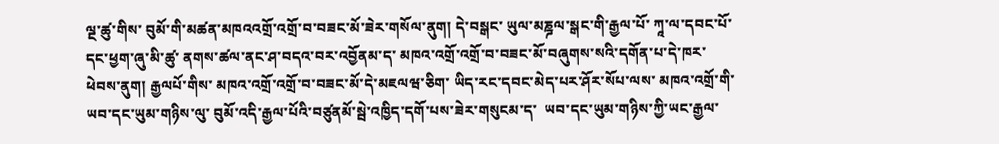ལྔ་ཚུ་གིས་ བུམོ་གི་མཚན་མཁའའགྲོ་འགྲོ་བ་བཟང་མོ་ཟེར་གསོལ་ནུག། དེ་བསྒང་ ཡུལ་མཎྜལ་སྒང་གི་རྒྱལ་པོ་ ཀཱ་ལ་དབང་པོ་དང་ཕྱག་ཞུ་མི་ཚུ་ ནགས་ཚལ་ནང་ཤ་བདའ་བར་འབྱོནམ་ད་ མཁའ་འགྲོ་འགྲོ་བ་བཟང་མོ་བཞུགས་སའི་དགོན་པ་དེ་ཁར་ཕེབས་ནུག། རྒྱལཔོ་གིས་ མཁའ་འགྲོ་འགྲོ་བ་བཟང་མོ་དེ་མཇལཝ་ཅིག་ ཡིད་རང་དབང་མེད་པར་ཤོར་སོཔ་ལས་ མཁའ་འགྲོ་གི་ཡབ་དང་ཡུམ་གཉིས་ལུ་ བུམོ་འདི་རྒྱལ་པོའི་བཙུནམོ་སྦེ་འཁྱིད་དགོ་པས་ཟེར་གསུངམ་ད་  ཡབ་དང་ཡུམ་གཉིས་ཀྱི་ཡང་རྒྱལ་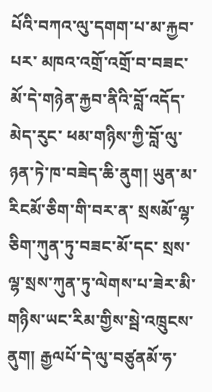པོའི་བཀའ་ལུ་དགག་པ་མ་རྐྱབ་པར་ མཁའ་འགྲོ་འགྲོ་བ་བཟང་མོ་དེ་གཉེན་རྐྱབ་ནིའི་བློ་འདོད་མེད་རུང་ ཕམ་གཉིས་ཀྱི་བློ་ལུ་ཉན་ཏེ་ཁ་བཟེད་ཆི་ནུག། ཡུན་མ་རིངམོ་ཅིག་གི་བར་ན་ སྲསམོ་ལྷ་ཅིག་ཀུན་ཏུ་བཟང་མོ་དང་ སྲས་ལྷ་སྲས་ཀུན་ཏུ་ལེགས་པ་ཟེར་མི་གཉིས་ཡང་རིམ་གྱིས་སྦེ་འཁྲུངས་ནུག། རྒྱལཔོ་དེ་ལུ་བཙུནམོ་ཧ་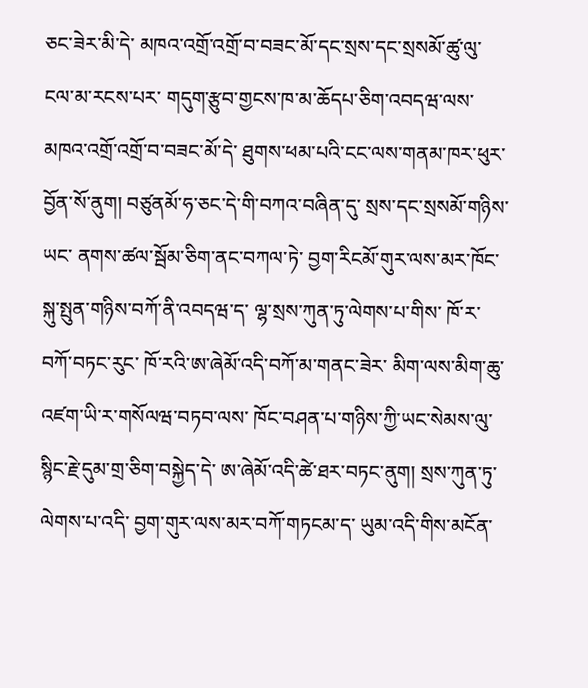ཅང་ཟེར་མི་དེ་ མཁའ་འགྲོ་འགྲོ་བ་བཟང་མོ་དང་སྲས་དང་སྲསམོ་ཚུ་ལུ་ ངལ་མ་རངས་པར་ གདུག་རྩུབ་གྱངས་ཁ་མ་ཆོདཔ་ཅིག་འབདཝ་ལས་ མཁའ་འགྲོ་འགྲོ་བ་བཟང་མོ་དེ་ ཐུགས་ཕམ་པའི་ངང་ལས་གནམ་ཁར་ཕུར་བྱོན་སོ་ནུག། བཙུནམོ་ཧ་ཅང་དེ་གི་བཀའ་བཞིན་དུ་ སྲས་དང་སྲསམོ་གཉིས་ཡང་ ནགས་ཚལ་སྦོམ་ཅིག་ནང་བཀལ་ཏེ་ བྱག་རིངམོ་གུར་ལས་མར་ཁོང་སྐུ་སྤུན་གཉིས་བཀོ་ནི་འབདཝ་ད་ ལྷ་སྲས་ཀུན་ཏུ་ལེགས་པ་གིས་ ཁོ་ར་བཀོ་བཏང་རུང་ ཁོ་རའི་ཨ་ཞེམོ་འདི་བཀོ་མ་གནང་ཟེར་ མིག་ལས་མིག་ཆུ་འཛག་ཡི་ར་གསོལཝ་བཏབ་ལས་ ཁོང་བཤན་པ་གཉིས་ཀྱི་ཡང་སེམས་ལུ་སྙིང་རྗེ་དུམ་གྲ་ཅིག་བསྐྱེད་དེ་ ཨ་ཞེམོ་འདི་ཚེ་ཐར་བཏང་ནུག། སྲས་ཀུན་ཏུ་ལེགས་པ་འདི་ བྱག་གུར་ལས་མར་བཀོ་གཏངམ་ད་ ཡུམ་འདི་གིས་མངོན་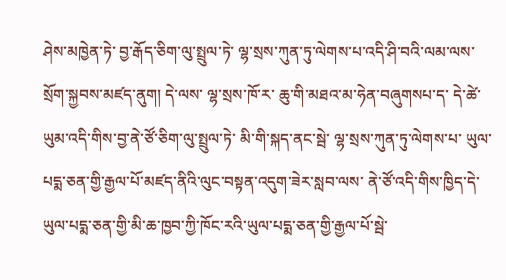ཤེས་མཁྱེན་ཏེ་ བྱ་རྒོད་ཅིག་ལུ་སྤྲུལ་ཏེ་ ལྷ་སྲས་ཀུན་ཏུ་ལེགས་པ་འདི་ཤི་བའི་ལམ་ལས་སྲོག་སྐྱབས་མཛད་ནུག། དེ་ལས་ ལྷ་སྲས་ཁོ་ར་ ཆུ་གི་མཐའ་མ་ཧེན་བཞུགསཔ་ད་ དེ་ཚེ་ཡུམ་འདི་གིས་བྱ་ནེ་ཙོ་ཅིག་ལུ་སྤྲུལ་ཏེ་ མི་གི་སྐད་ནང་སྦེ་ ལྷ་སྲས་ཀུན་ཏུ་ལེགས་པ་ ཡུལ་པདྨ་ཅན་གྱི་རྒྱལ་པོ་མཛད་ནིའི་ལུང་བསྟན་འདུག་ཟེར་སླབ་ལས་ ནེ་ཙོ་འདི་གིས་ཁྱིད་དེ་ ཡུལ་པདྨ་ཅན་གྱི་མི་ཆ་ཁྱབ་ཀྱི་ཁོང་རའི་ཡུལ་པདྨ་ཅན་གྱི་རྒྱལ་པོ་སྦེ་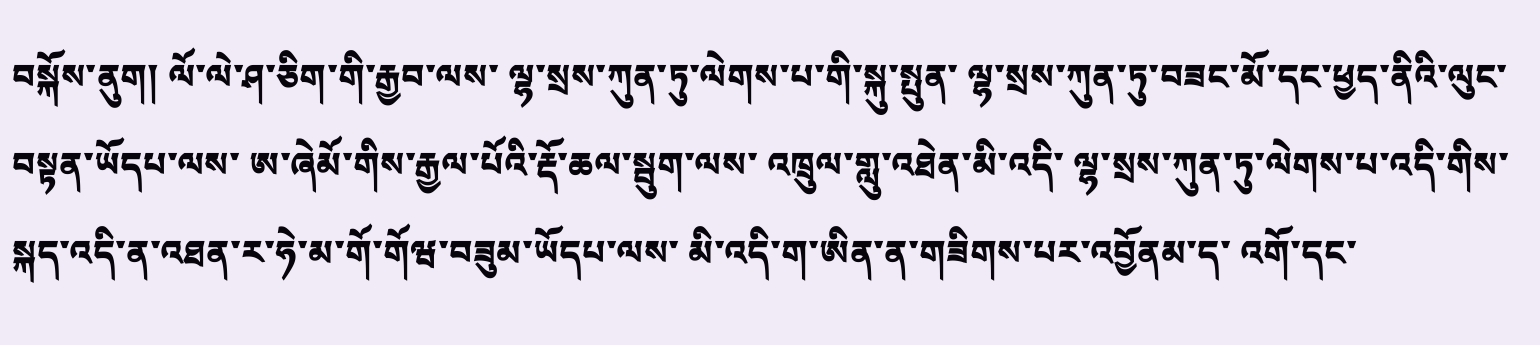བསྐོས་ནུག། ལོ་ལེ་ཤ་ཅིག་གི་རྒྱབ་ལས་ ལྷ་སྲས་ཀུན་ཏུ་ལེགས་པ་གི་སྐུ་སྤུན་ ལྷ་སྲས་ཀུན་ཏུ་བཟང་མོ་དང་ཕྱད་ནིའི་ལུང་བསྟན་ཡོདཔ་ལས་ ཨ་ཞེམོ་གིས་རྒྱལ་པོའི་རྡོ་ཆལ་སྦུག་ལས་ འཁྲུལ་གླུ་འཐེན་མི་འདི་ ལྷ་སྲས་ཀུན་ཏུ་ལེགས་པ་འདི་གིས་ སྐད་འདི་ན་འཐན་ར་ཧེ་མ་གོ་གོཝ་བཟུམ་ཡོདཔ་ལས་ མི་འདི་ག་ཨིན་ན་གཟིགས་པར་འབྱོནམ་ད་ འགོ་དང་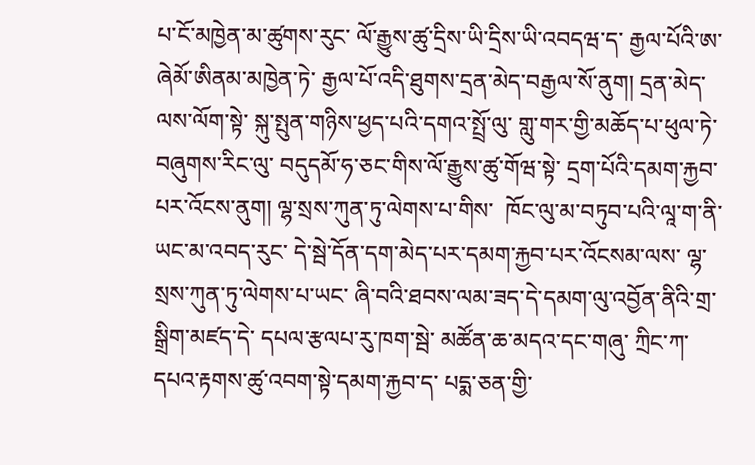པ་ངོ་མཁྱེན་མ་ཚུགས་རུང་ ལོ་རྒྱུས་ཚུ་དྲིས་ཡི་དྲིས་ཡི་འབདཝ་ད་ རྒྱལ་པོའི་ཨ་ཞེམོ་ཨིནམ་མཁྱེན་ཏེ་ རྒྱལ་པོ་འདི་ཐུགས་དྲན་མེད་བརྒྱལ་སོ་ནུག། དྲན་མེད་ལས་ལོག་སྟེ་ སྐུ་སྤུན་གཉིས་ཕྱད་པའི་དགའ་སྤྲོ་ལུ་ གླུ་གར་གྱི་མཆོད་པ་ཕུལ་ཏེ་བཞུགས་རིང་ལུ་ བདུདམོ་ཧ་ཅང་གིས་ལོ་རྒྱུས་ཚུ་གོཝ་སྟེ་ དྲག་པོའི་དམག་རྐྱབ་པར་འོངས་ནུག། ལྷ་སྲས་ཀུན་ཏུ་ལེགས་པ་གིས་  ཁོང་ལུ་མ་བཏུབ་པའི་ལཱ་ག་ནི་ཡང་མ་འབད་རུང་ དེ་སྦེ་དོན་དག་མེད་པར་དམག་རྐྱབ་པར་འོངསམ་ལས་ ལྷ་སྲས་ཀུན་ཏུ་ལེགས་པ་ཡང་ ཞི་བའི་ཐབས་ལམ་ཟད་དེ་དམག་ལུ་འབྱོན་ནིའི་གྲ་སྒྲིག་མཛད་དེ་ དཔལ་རྩལཔ་རུ་ཁག་སྦེ་ མཚོན་ཆ་མདའ་དང་གཞུ་ ཀྲིང་ཀ་ དཔའ་རྟགས་ཚུ་འབག་སྟེ་དམག་རྐྱབ་ད་ པདྨ་ཅན་གྱི་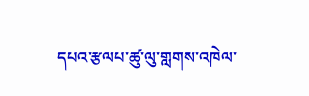དཔའ་རྩལཔ་ཚུ་ལུ་གླགས་འཁེལ་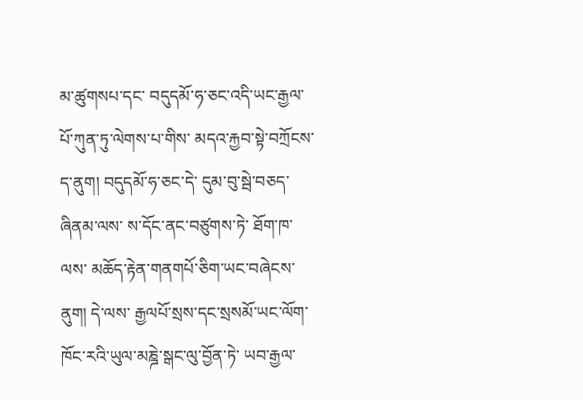མ་ཚུགསཔ་དང་ བདུདམོ་ཧ་ཅང་འདི་ཡང་རྒྱལ་པོ་ཀུན་ཏུ་ལེགས་པ་གིས་ མདའ་རྐྱབ་སྟེ་བཀྲོངས་ད་ནུག། བདུདམོ་ཧ་ཅང་དེ་ དུམ་བུ་སྦེ་བཅད་ཞིནམ་ལས་ ས་དོང་ནང་བཙུགས་ཏེ་ ཐོག་ཁ་ལས་ མཆོད་རྟེན་གནགཔོ་ཅིག་ཡང་བཞེངས་ནུག། དེ་ལས་ རྒྱལཔོ་སྲས་དང་སྲསམོ་ཡང་ལོག་ཁོང་རའི་ཡུལ་མཎྜེ་སྒང་ལུ་བྱོན་ཏེ་ ཡབ་རྒྱལ་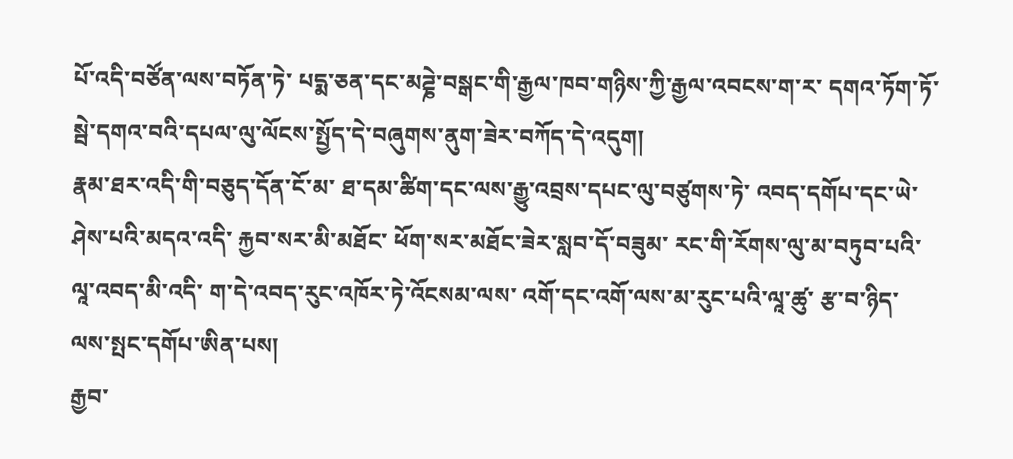པོ་འདི་བཙོན་ལས་བཏོན་ཏེ་ པདྨ་ཅན་དང་མཌྞེ་བསྒང་གི་རྒྱལ་ཁབ་གཉིས་ཀྱི་རྒྱལ་འབངས་ག་ར་ དགའ་ཏོག་ཏོ་སྦེ་དགའ་བའི་དཔལ་ལུ་ལོངས་སྤྱོད་དེ་བཞུགས་ནུག་ཟེར་བཀོད་དེ་འདུག།
རྣམ་ཐར་འདི་གི་བཅུད་དོན་ངོ་མ་ ཐ་དམ་ཚིག་དང་ལས་རྒྱུ་འབྲས་དཔང་ལུ་བཙུགས་ཏེ་ འབད་དགོཔ་དང་ཡེ་ཤེས་པའི་མདའ་འདི་ རྐྱབ་སར་མི་མཐོང་ ཕོག་སར་མཐོང་ཟེར་སླབ་དོ་བཟུམ་ རང་གི་རོགས་ལུ་མ་བཏུབ་པའི་ལཱ་འབད་མི་འདི་ ག་དེ་འབད་རུང་འཁོར་ཏེ་འོངསམ་ལས་ འགོ་དང་འགོ་ལས་མ་རུང་པའི་ལཱ་ཚུ་ རྩ་བ་ཉིད་ལས་སྤང་དགོཔ་ཨིན་པས།
རྒྱབ་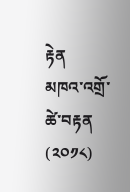རྟེན
མཁའ་འགྲོ་ཚེ་བརྟན (༢༠༡༨)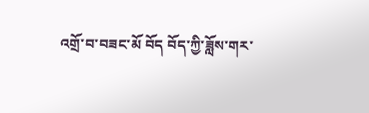འགྲོ་བ་བཟང་མོ བོད བོད་ཀྱི་ཟློས་གར་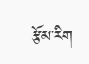རྩོམ་རིག